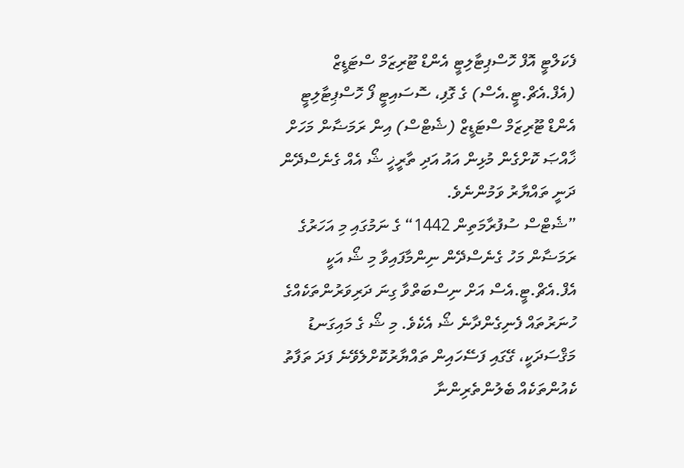ފެކަލްޓީ އޮފް ހޮސްޕިޓާލިޓީ އެންޑް ޓޫރިޒަމް ސްޓަޑީޒް (އެފް.އެޗް.ޓީ.އެސް) ގެ ގޮފި، ސޮސައިޓީ ފޯ ހޮސްޕިޓާލިޓީ އެންޑް ޓޫރިޒަމް ސްޓަޑީޒް (ޝެޓްސް) އިން ރަމަޟާން މަހަށް ޚާއްޞަ ކޮށްގެން މުޅިން އައު އަދި ތާރީޚީ ޝޯ އެއް ގެނެސްދޭން ދަނީ ތައްޔާރު ވަމުންނެވެ.
”ޝެޓްސް ސުފުރާމަތިން 1442“ ގެ ނަމުގައި މި އަހަރުގެ ރަމަޟާން މަހު ގެނެސްދޭން ނިންމާފައިވާ މި ޝޯ އަކީ އެފް.އެޗް.ޓީ.އެސް އަށް ނިސްބަތްވާ ގިނަ ދަރިވަރުންތަކެއްގެ ހުނަރުތައް ފެނިގެންދާނެ ޝޯ އެކެވެ. މި ޝޯ ގެ މައިގަނޑު މަޤްސަދަކީ، ގޭގައި ފަސޭހައިން ތައްޔާރުކޮށްލެވޭނެ ފަދަ ތަފާތު ކެއުންތަކެއް ބެލުންތެރިންނާ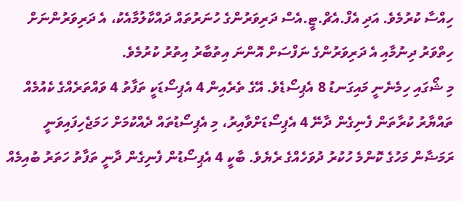ހިއްސާ ކުރުމެވެ. އަދި އެފް.އެޗް.ޓީ.އެސް ދަރިވަރުންގެ ހުނަރުތައް ދައްކާލުމާއެކު، އެ ދަރިވަރުންނަށް ހިތްވަރު ދިނުމާއި އެ ދަރިވަރުންގެ ނަފްސަށް އޮންނަ އިތުބާރު އިތުރު ކުރުމެވެ.
މި ޝޯގައި ހިމެނެނީ މައިގަނޑު 8 އެޕިސޯޑެވެ. އޭގެ ތެރެއިން 4 އެޕިސޯޑަކީ ތަފާތު 4 ވައްތަރެއްގެ ކެއުމެއް ތައްޔާރު ކުރާތަން ފެނިގެން ދާނޭ 4 އެޕިސޯޑަށްވާއިރު، މި އެޕިސޯޑުތައް ދެއްކުމަށް ހަމަޖެހިފައިވަނީ ރަމަޟާން މަހުގެ ކޮންމެ ހުކުރު ދުވަހެއްގެ ރެޔެވެ. ބާކީ 4 އެޕިސޯޑުން ފެނިގެން ދާނީ ތަފާތު ހަތަރު ބުއިމެއް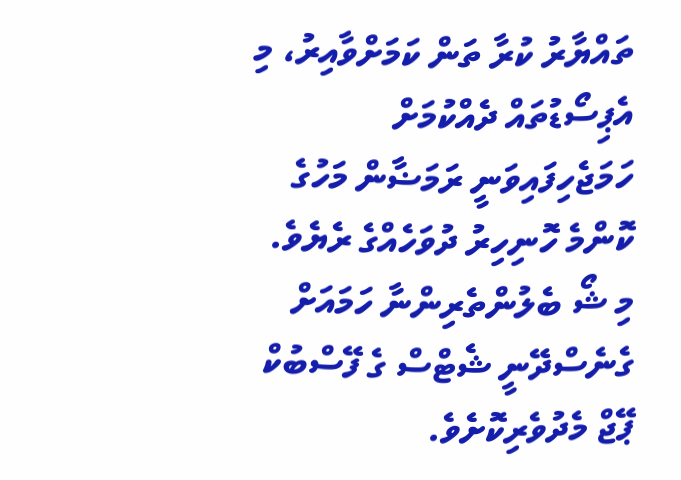ތައްޔާރު ކުރާ ތަން ކަމަށްވާއިރު، މި އެޕިސޯޑުތައް ދެއްކުމަށް ހަމަޖެހިފައިވަނީ ރަމަޟާން މަހުގެ ކޮންމެ ހޮނިހިރު ދުވަހެއްގެ ރެޔެވެ. މި ޝޯ ބެލުންތެރިންނާ ހަމައަށް ގެނެސްދޭނީ ޝެޓްސް ގެ ފޭސްބުކް ޕޭޖް މެދުވެރިކޮށެވެ.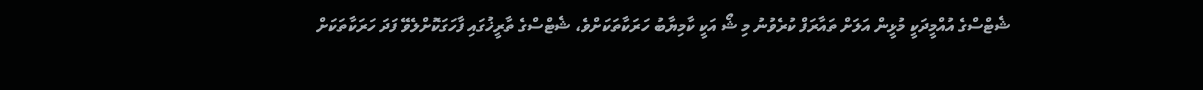ޝެޓްސްގެ އުއްމީދަކީ މުޅީން އަލަށް ތައާރަފް ކުރެވުނު މި ޝޯ އަކީ ކާމިޔާބު ހަރަކާތަކަށްވެ، ޝެޓްސްގެ ތާރީޚުގައި ފާހަގަކޮށްލެވޭ ފަދަ ހަރަކާތަކަށް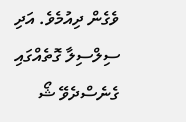ވެގެން ދިއުމެވެ. އަދި ސިލްސިލާ ގޮތެއްގައި ގެނެސްދެވޭ ޝޯ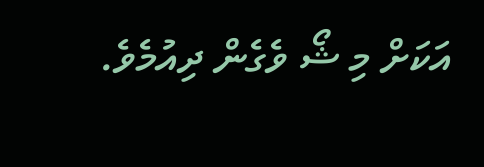އަކަށް މި ޝޯ ވެގެން ދިއުމެވެ.